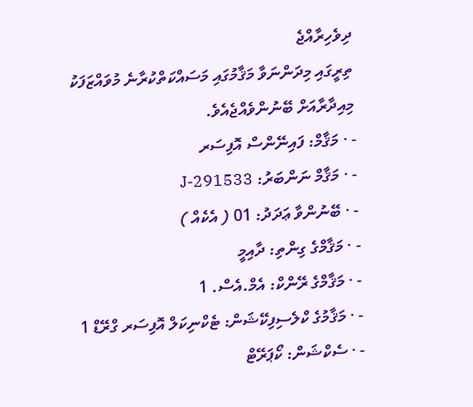ދިވެހިރާއްޖެ
ތިރީގައި މިދަންނަވާ މަޤާމުގައި މަސައްކަތްކުރާނެ މުވައްޒަފަކު މިއިދާރާއަށް ބޭނުންވެއްޖެއެވެ.
- · މަޤާމް: ފައިނޭންސް އޮފިސަރ
- · މަޤާމް ނަންބަރު: J-291533
- · ބޭނުންވާ ޢަދަދު: 01 ( އެކެއް )
- · މަޤާމްގެ ގިންތި: ދާއިމީ
- · މަޤާމްގެ ރޭންކް: އެމް.އެސް. 1
- · މަޤާމުގެ ކްލެސިފިކޭޝަން: ޓެކްނިކަލް އޮފިސަރ ގްރޭޑް 1
- · ސެކްޝަން: ކޯޕަރޭޓް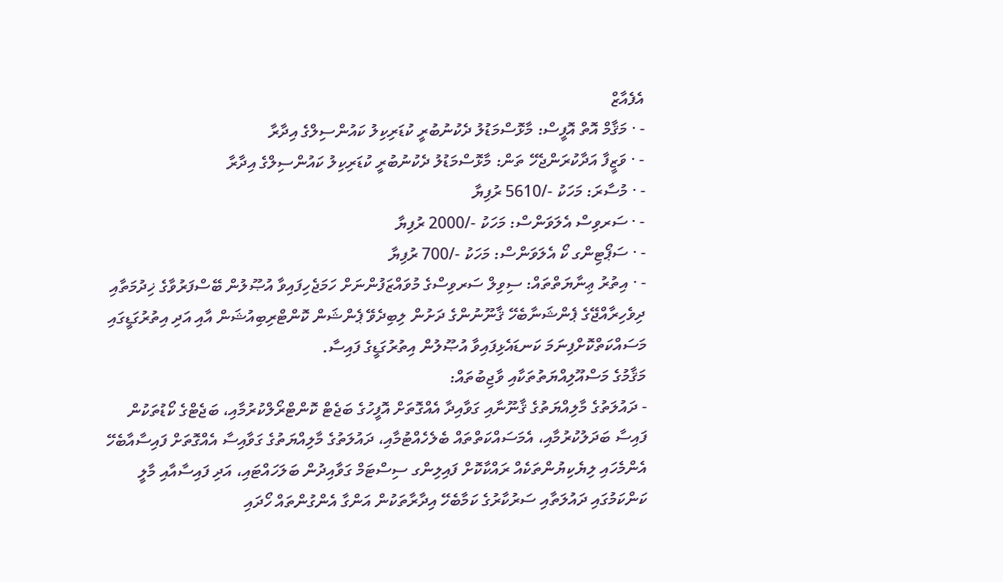އެފެއާޒް
- · މަޤާމް އޮތް އޮފީސް: މާޅޮސްމަޑުލު ދެކުނުބުރީ ކުޑަރިކިލު ކައުންސިލްގެ އިދާރާ
- · ވަޒީފާ އަދާކުރަންޖެހޭ ތަން: މާޅޮސްމަޑުލު ދެކުނުބުރީ ކުޑަރިކިލު ކައުންސިލްގެ އިދާރާ
- · މުސާރަ: މަހަކު -/5610 ރުފިޔާ
- · ސަރވިސް އެލަވަންސް: މަހަކު -/2000 ރުފިޔާ
- · ސަޕޯޓިންގ ކޯ އެލަވަންސް: މަހަކު -/700 ރުފިޔާ
- · އިތުރު ޢިނާޔަތްތައް: ސިވިލް ސަރވިސްގެ މުވައްޒަފުންނަށް ހަމަޖެހިފައިވާ އުޞޫލުން ބޭސްފަރުވާގެ ޚިދުމަތާއި ދިވެހިރާއްޖޭގެ ޕެންޝަނާބެހޭ ޤާނޫނުންގެ ދަށުން ލިބިދެވޭ ޕެންޝަން ކޮންޓްރިބިއުޝަން އާއި އަދި އިތުރުގަޑީގައި މަސައްކަތްކޮށްފިނަމަ ކަނޑައެޅިފައިވާ އުޞޫލުން އިތުރުގަޑީގެ ފައިސާ.
މަޤާމުގެ މަސްއޫލިއްޔަތުތަކާއި ވާޖިބުތައް:
- ދައުލަތުގެ މާލިއްޔަތުގެ ޤާނޫނާއި ގަވާއިދާ އެއްގޮތަށް އޮފީހުގެ ބަޖެޓް ކޮންޓްރޯލްކުރުމާއި، ބަޖެޓްގެ ކޯޑުތަކުން ފައިސާ ބަދަލުކުރުމާއި، އެމަސައްކަތްތައް ބެލެހެއްޓުމާއި، ދައުލަތުގެ މާލިއްޔަތުގެ ގަވާއިސާ އެއްގޮތަށް ފައިސާއާބެހޭ އެންމެހައި ލިޔެކިޔުންތަކެއް ރައްކާކޮށް ފައިލިންގ ސިސްޓަމް ގަވާއިދުން ބަލަހައްޓައި، އަދި ފައިސާއާއި މާލީ ކަންކަމުގައި ދައުލަތާއި ސަރުކާރުގެ ކަމާބެހޭ އިދާރާތަކުން އަންގާ އެންގުންތައް ހޯދައި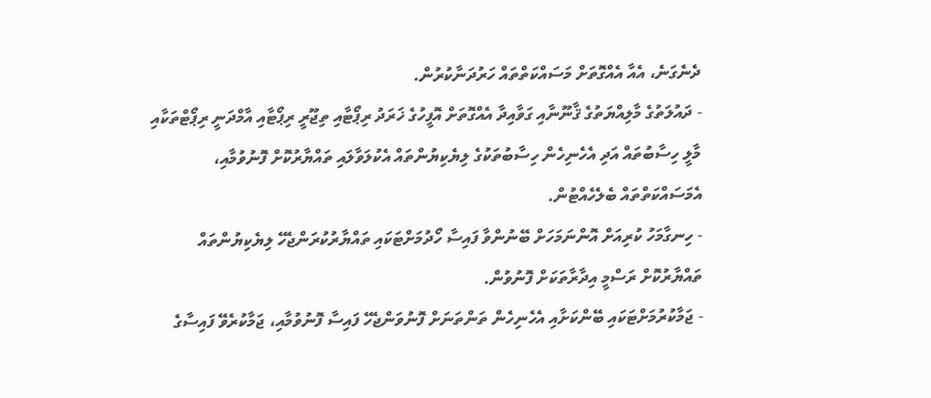ދެނެގަނެ، އެއާ އެއްގޮތަށް މަސައްކަތްތައް ހަރުދަނާކުރުން.
- ދައުލަތުގެ މާލިއްޔަތުގެ ޤާނޫނާއި ގަވާއިދާ އެއްގޮތަށް އޮފީހުގެ ޚަރަދު ރިޕޯޓާއި ތިޖޫރީ ރިޕޯޓާއި އާމްދަނީ ރިޕޯޓްތަކާއި މާލީ ހިސާބުތައް އަދި އެހެނިހެން ހިސާބުތަކުގެ ލިޔެކިޔުންތައް އެކުލަވާލައި ތައްޔާރުކޮށް ފޮނުވުމާއި، އެމަސައްކަތްތައް ބެލެހެއްޓުން.
- ހިނގާމަހު ކުރިއަށް އޮންނަމަހަށް ބޭނުންވާ ފައިސާ ހޯދުމަށްޓަކައި ތައްޔާރުކުރަންޖެހޭ ލިޔެކިޔުންތައް ތައްޔާރުކޮށް ރަސްމީ އިދާރާތަކަށް ފޮނުވުން.
- ޖަމާކުރުމަށްޓަކައި ބޭންކަށާއި އެހެނިހެން ތަންތަނަށް ފޮނުވަންޖެހޭ ފައިސާ ފޮނުވުމާއި، ޖަމާކުރެވޭ ފައިސާގެ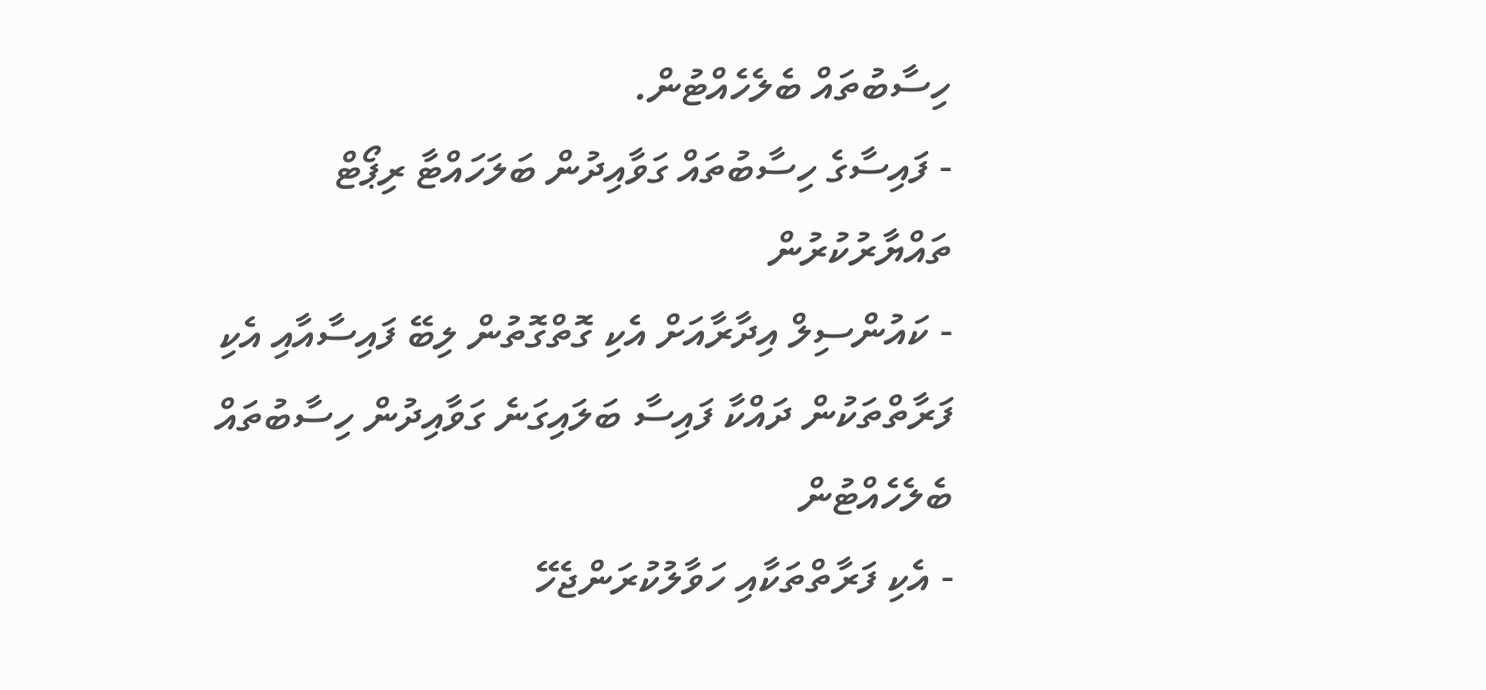ހިސާބުތައް ބެލެހެއްޓުން.
- ފައިސާގެ ހިސާބުތައް ގަވާއިދުން ބަލަހައްޓާ ރިޕޯޓް ތައްޔާރުކުރުން
- ކައުންސިލް އިދާރާއަށް އެކި ގޮތްގޮތުން ލިބޭ ފައިސާއާއި އެކި ފަރާތްތަކުން ދައްކާ ފައިސާ ބަލައިގަނެ ގަވާއިދުން ހިސާބުތައް ބެލެހެއްޓުން
- އެކި ފަރާތްތަކާއި ހަވާލުކުރަންޖެހޭ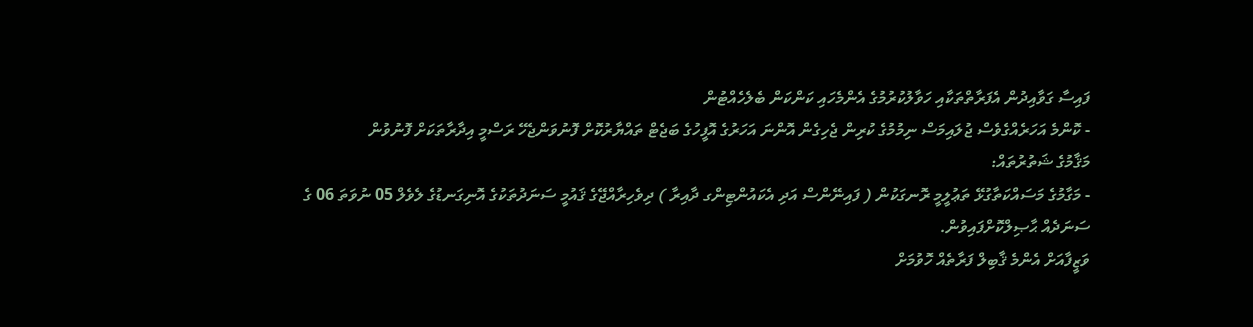ފައިސާ ގަވާއިދުން އެފަރާތްތަކާއި ހަވާލުކުރުމުގެ އެންމެހައި ކަންކަން ބެލެހެއްޓުން
- ކޮންމެ އަހަރެއްގެވެސް ޖުލައިމަސް ނިމުމުގެ ކުރިން ޖެހިގެން އޮންނަ އަހަރުގެ އޮފީހުގެ ބަޖެޓް ތައްޔާރުކޮށް ފޮނުވަންޖެހޭ ރަސްމީ އިދާރާތަކަށް ފޮނުވުން
މަޤާމުގެ ޝަތުރުތައް:
- މަގާމުގެ މަސައްކަތާގުޅޭ ތަޢުލީމީ ރޮނގަކުން ( ފައިނޭންސް އަދި އެކައުންޓިންގ ދާއިރާ ) ދިވެހިރާއްޖޭގެ ޤައުމީ ސަނަދުތަކުގެ އޮނިގަނޑުގެ ލެވެލް 05 ނުވަތަ 06 ގެ ސަނަދެއް ޙާޞިލްކޮށްފައިވުން.
ވަޒީފާއަށް އެންމެ ޤާބިލް ފަރާތެއް ހޮވުމަށް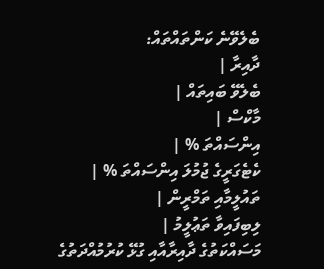ބެލެވޭނެ ކަންތައްތައް:
ދާއިރާ |
ބެލެވޭ ބައިތައް |
މާކްސް |
އިންސައްތަ % |
ކެޓެގަރީގެ ޖުމުލަ އިންސައްތަ % |
ތައުލީމާއި ތަމްރީން |
ލިބިފައިވާ ތަޢުލީމު |
މަސައްކަތުގެ ދާއިރާއާއި ގުޅޭ ކުރުމުއްދަތުގެ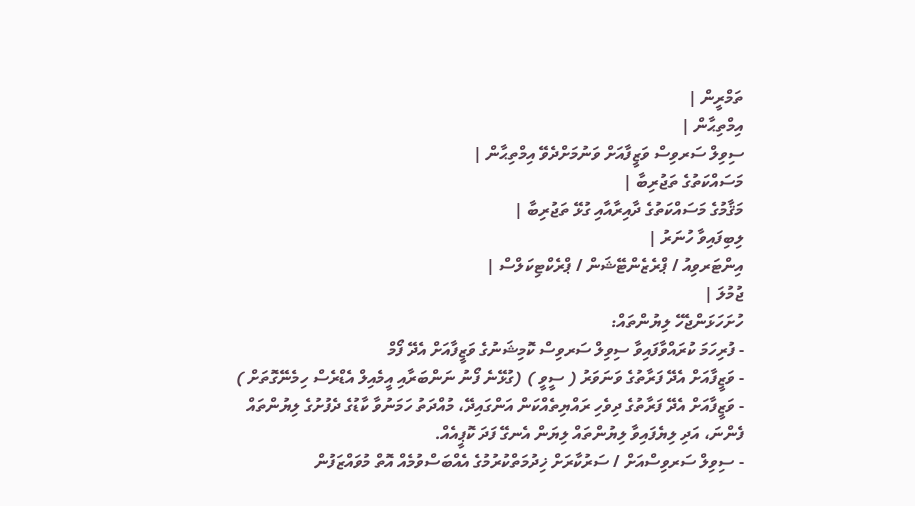ތަމްރީން |
އިމްތިޙާން |
ސިވިލް ސަރވިސް ވަޒީފާއަށް ވަނުމަށްދެވޭ އިމްތިޙާން |
މަސައްކަތުގެ ތަޖުރިބާ |
މަޤާމުގެ މަސައްކަތުގެ ދާއިރާއާއި ގުޅޭ ތަޖުރިބާ |
ލިބިފައިވާ ހުނަރު |
އިންޓަރވިއު / ޕްރެޒެންޓޭޝަން / ޕްރެކްޓިކަލްސް |
ޖުމުލަ |
ހުށަހަޅަންޖެހޭ ލިޔުންތައް:
- ފުރިހަމަ ކުރައްވާފައިވާ ސިވިލް ސަރވިސް ކޮމިޝަނުގެ ވަޒީފާއަށް އެދޭ ފޯމް
- ވަޒީފާއަށް އެދޭ ފަރާތުގެ ވަނަވަރު ( ސީވީ ) (ގުޅޭނެ ފޯނު ނަންބަރާއި އީމެއިލް އެޑްރެސް ހިމެނޭގޮތަށް )
- ވަޒީފާއަށް އެދޭ ފަރާތުގެ ދިވެހި ރައްޔިތެއްކަން އަންގައިދޭ، މުއްދަތު ހަމަނުވާ ކާޑުގެ ދެފުށުގެ ލިޔުންތައް ފެންނަ، އަދި ލިޔެފައިވާ ލިޔުންތައް ލިޔަން އެނގޭ ފަދަ ކޮޕީއެއް.
- ސިވިލް ސަރވިސްއަށް / ސަރުކާރަށް ޚިދުމަތްކުރުމުގެ އެއްބަސްވުމެއް އޮތް މުވައްޒަފުން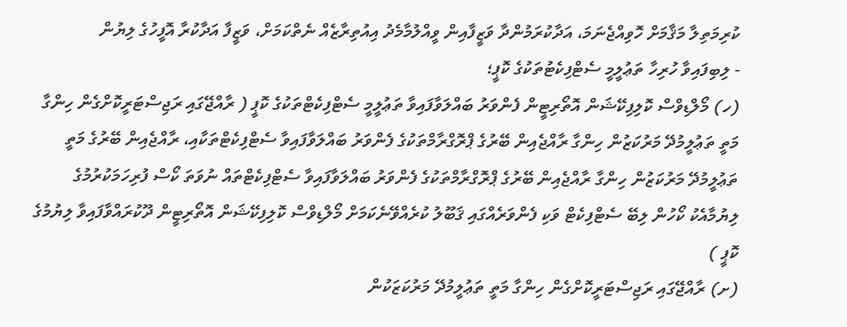ކުރިމަތިލާ މަޤާމަށް ހޮވިއްޖެނަމަ، އަދާކުރަމުންދާ ވަޒީފާއިން ވީއްލުމާމެދު އިއުތިރާޒެއް ނެތްކަމަށް، ވަޒީފާ އަދާކުރާ އޮފީހުގެ ލިޔުން
- ލިބިފައިވާ ހުރިހާ ތަޢުލީމީ ސެޓްފިކެޓުތަކުގެ ކޮޕީ؛
(ހ) މޯލްޑިވްސް ކޮލިފިކޭޝަން އޮތޯރިޓީން ފެންވަރު ބައްލަވާފައިވާ ތަޢުލީމީ ސެޓްފިކެޓްތަކުގެ ކޮޕީ ( ރާއްޖޭގައި ރަޖިސްޓަރީކޮށްގެން ހިންގާ މަތީ ތަޢުލީމުދޭ މަރުކަޒުން ހިންގާ ރާއްޖެއިން ބޭރުގެ ޕްރޮގްރާމްތަކުގެ ފެންވަރު ބައްލަވާފައިވާ ސެޓްފިކެޓްތަކާއި، ރާއްޖެއިން ބޭރުގެ މަތީ ތަޢުލީމުދޭ މަރުކަޒުން ހިންގާ ރާއްޖެއިން ބޭރުގެ ޕްރޮގްރާމްތަކުގެ ފެންވަރު ބައްލަވާފައިވާ ސެޓްފިކެޓްތައް ނުވަތަ ކޯސް ފުރިހަމަކުރުމުގެ ލިޔުމާއެކު ކޯހުން ލިބޭ ސެޓްފިކެޓް ވަކި ފެންވަރެއްގައި ޤަބޫލު ކުރެއްވޭނެކަމަށް މޯލްޑިވްސް ކޮލިފިކޭޝަން އޮތޯރިޓީން ދޫކުރައްވާފައިވާ ލިޔުމުގެ ކޮޕީ )
(ށ) ރާއްޖޭގައި ރަޖިސްޓަރީކޮށްގެން ހިންގާ މަތީ ތަޢުލީމުދޭ މަރުކަޒަކުން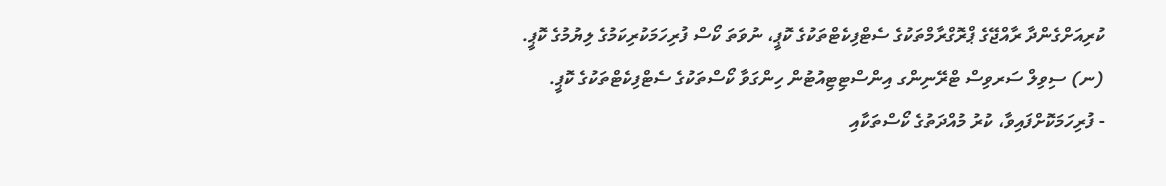ކުރިއަށްގެންދާ ރާއްޖޭގެ ޕްރޮގްރާމްތަކުގެ ސެޓްފިކެޓްތަކުގެ ކޮޕީ، ނުވަތަ ކޯސް ފުރިހަމަކުރިކަމުގެ ލިޔުމުގެ ކޮޕީ.
(ނ) ސިވިލް ސަރވިސް ޓްރޭނިންގ އިންސްޓިޓިއުޓުން ހިންގަވާ ކޯސްތަކުގެ ސެޓްފިކެޓްތަކުގެ ކޮޕީ.
- ފުރިހަމަކޮށްފައިވާ، ކުރު މުއްދަތުގެ ކޯސްތަކާއި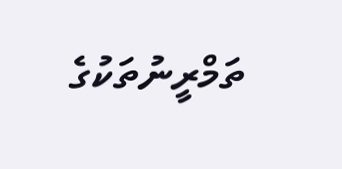ތަމްރީނުތަކުގެ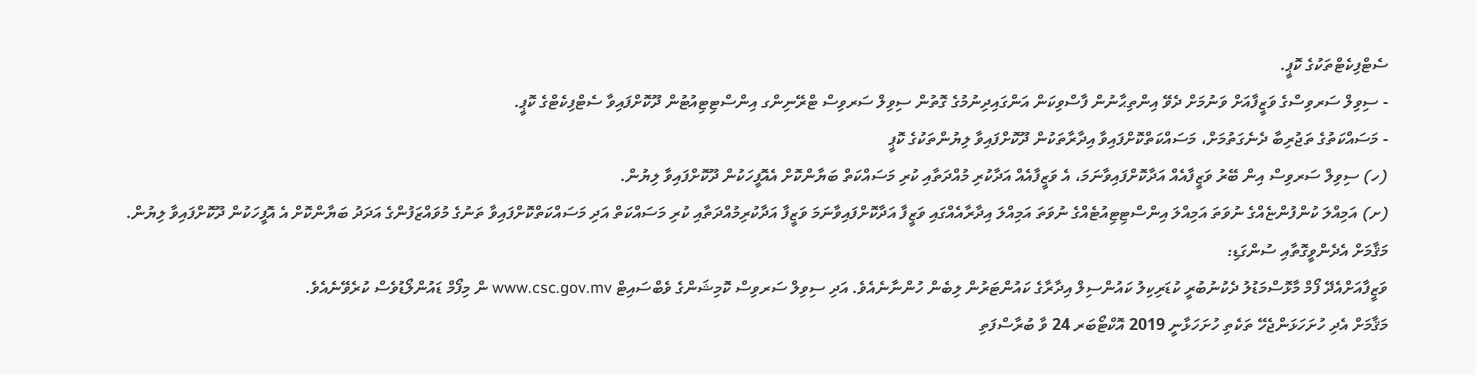ސެޓްފިކެޓްތަކުގެ ކޮޕީ.
- ސިވިލް ސަރވިސްގެ ވަޒީފާއަށް ވަނުމަށް ދެވޭ އިންތިޙާނުން ފާސްވިކަން އަންގައިދިނުމުގެ ގޮތުން ސިވިލް ސަރވިސް ޓްރޭނިންގ އިންސްޓިޓިއުޓުން ދޫކޮށްފައިވާ ސެޓްފިކެޓްގެ ކޮޕީ.
- މަސައްކަތުގެ ތަޖުރިބާ ދެނެގަތުމަށް، މަސައްކަތްކޮށްފައިވާ އިދާރާތަކުން ދޫކޮށްފައިވާ ލިޔުންތަކުގެ ކޮޕީ
(ހ) ސިވިލް ސަރވިސް އިން ބޭރު ވަޒީފާއެއް އަދާކޮށްފައިވާނަމަ، އެ ވަޒީފާއެއް އަދާކުރި މުއްދަތާއި ކުރި މަސައްކަތް ބަޔާންކޮށް އެއޮފީހަކުން ދޫކޮށްފައިވާ ލިޔުން.
(ށ) އަމިއްލަ ކުންފުންޏެއްގެ ނުވަތަ އަމިއްލަ އިންސްޓިޓިއުޓެއްގެ ނުވަތަ އަމިއްލަ އިދާރާއެއްގައި ވަޒީފާ އަދާކޮށްފައިވާނަމަ ވަޒީފާ އަދާކުރިމުއްދަތާއި ކުރި މަސައްކަތް އަދި މަސައްކަތްކޮށްފައިވާ ތަނުގެ މުވައްޒަފުންގެ އަދަދު ބަޔާންކޮށް އެ އޮފީހަކުން ދޫކޮށްފައިވާ ލިޔުން.
މަޤާމަށް އެދެންވީގޮތާއި ސުންގަޑި:
ވަޒީފާއަށްއެދޭ ފޯމް މާޅޮސްމަޑުލު ދެކުނުބުރީ ކުޑަރިކިލު ކައުންސިލް އިދާރާގެ ކައުންޓަރުން ލިބެން ހުންނާނެއެވެ. އަދި ސިވިލް ސަރވިސް ކޮމިޝަންގެ ވެބްސައިޓް www.csc.gov.mv ން މިފޯމް ޑައުންލޯޑުވެސް ކުރެވޭނެއެވެ.
މަޤާމަށް އެދި ހުށަހަޅަންޖެހޭ ތަކެތި ހުށަހަޅާނީ 2019 އޮކްޓޯބަރ 24 ވާ ބުރާސްފަތި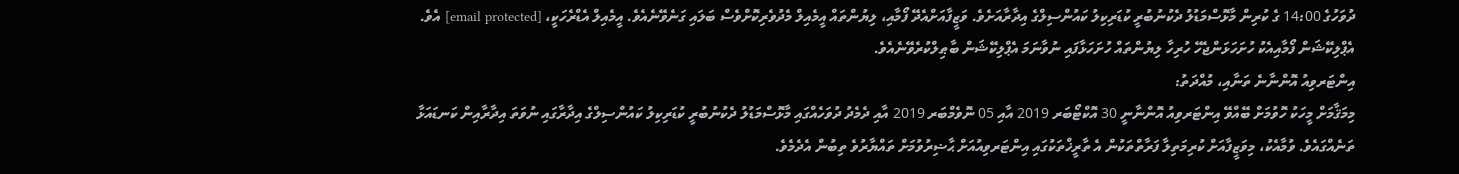ދުވަހުގެ 14:00 ގެ ކުރިން މާޅޮސްމަޑުލު ދެކުނުބުރީ ކުޑަރިކިލު ކައުންސިލްގެ އިދާރާއަށެވެ. ވަޒީފާއަށްއެދޭ ފޯމާއި، ލިޔުންތައް އީމެއިލް މެދުވެރިކޮށްވެސް ބަލައި ގަނެވޭނެއެވެ. އީމެއިލް އެޑްރެހަކީ، [email protected] އެވެ. އެޕްލިކޭޝަން ފޯމާއިއެކު ހުށަހަޅަންޖެހޭ ހުރިހާ ލިޔުންތައް ހުށަހަޅާފައި ނުވާނަމަ އެޕްލިކޭޝަން ބާޠިލްކުރެވޭނެއެވެ.
އިންޓަރވިއު އޮންނާނެ ތަނާއި، މުއްދަތު:
މިމަޤާމަށް މީހަކު ހޮވުމަށް ބޭއްވޭ އިންޓަރވިއު އޮންނާނީ 30 އޮކްޓޯބަރ 2019 އާއި 05 ނޮވެމްބަރ 2019 އާއި ދެމެދު ދުވަހެއްގައި މާޅޮސްމަޑުލު ދެކުނުބުރީ ކުޑަރިކިލު ކައުންސިލްގެ އިދާރާގައި ނުވަތަ އިދާރާއިން ކަނޑައަޅާ ތަނެއްގައެވެ. ވުމާއެކު، މިވަޒީފާއަށް ކުރިމަތިލާ ފަރާތްތަކުން އެ ތާރީޚްތަކުގައި އިންޓަރވިއުއަށް ޙާޟިރުވުމަށް ތައްޔާރުވެ ތިބުން އެދެމެވެ.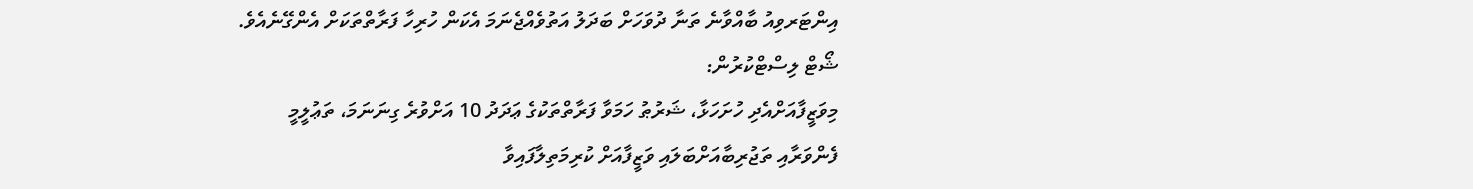އިންޓަރވިއު ބާއްވާނެ ތަނާ ދުވަހަށް ބަދަލު އަތުވެއްޖެނަމަ އެކަން ހުރިހާ ފަރާތްތަކަށް އެންގޭނެއެވެ.
ޝޯޓް ލިސްޓްކުރުން:
މިވަޒީފާއަށްއެދި ހުށަހަޅާ، ޝަރުޠު ހަމަވާ ފަރާތްތަކުގެ ޢަދަދު 10 އަށްވުރެ ގިނަނަމަ، ތަޢުލީމީ ފެންވަރާއި ތަޖުރިބާއަށްބަލައި ވަޒީފާއަށް ކުރިމަތިލާފައިވާ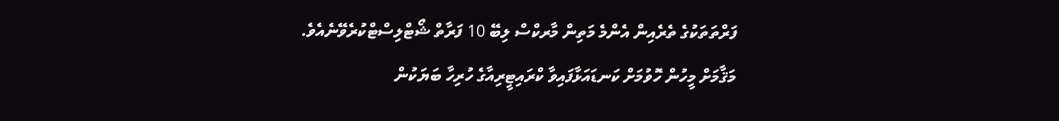ފަރްތަތަކުގެ ތެރެއިން އެންމެ މަތިން މާރކްސް ލިބޭ 10 ފަރާތް ޝޯޓްލިސްޓްކުރެވޭނެއެވެ.
މަޤާމަށް މީހުން ހޮވުމަށް ކަނޑައަޅާފައިވާ ކްރައިޓީރިއާގެ ހުރިހާ ބަޔަކުން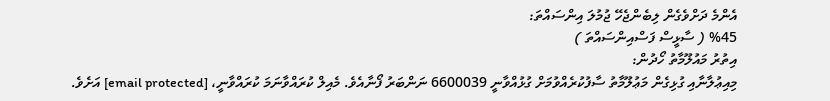އެންމެ ދަށްވެގެން ލިބެންޖެހޭ ޖުމުލަ އިންސައްތަ:
%45 ( ސާޅީސް ފަސްއިންސައްތަ )
އިތުރު މައުލޫމާތު ހޯދުން:
މިއިޢުލާނާއި ގުޅިގެން މަޢުލޫމާތު ސާފުކުރެއްވުމަށް ގުޅުއްވާނީ 6600039 ނަންބަރު ފޯނާއެވެ. މެއިލް ކުރައްވާނަމަ ކުރައްވާނީ، [email protected] އަށެވެ.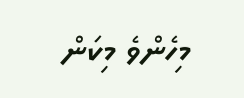މިހެންވެ މިކަން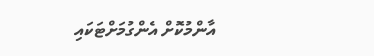އާންމުކޮށް އެންގުމަށްޓަކައި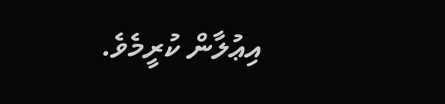އިޢުލާން ކުރީމެވެ.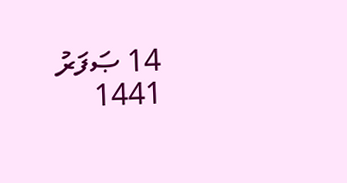14 ޞަފަރު 1441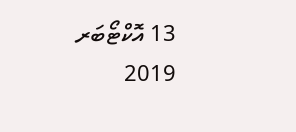13 އޮކްޓޯބަރ 2019